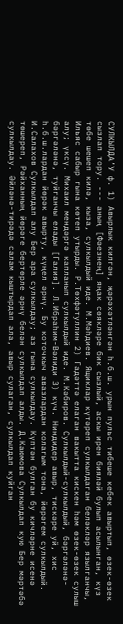СУЛКЫЛДА’У ф. 1) Авырлык килгән, җәрәхәтләнгән һ.б.ш. урын пульс тибеше кебек авыртып, өзек-өзек сызлап тору. --- аның [Фәезнең] яңак сөякләре бик сызлый, аскы ирен бияләй булып асылынган, күз төбе шешеп килә, кыза, сулкылдый иде. М.Мәһдиев. Ящиклар күтәреп сулкылдаган беләкләр язылганчы, Ильяс сабыр гына көтеп утырды. Р.Төхфәтуллин 2) Гадәттә елаган вакытта кискен һәм өзек-өзек сулыш алу; үксү. Михаил мендәргә капланып сулкылдый иде. М.Кәбиров. Сулкылдый-сулкылдый, бәргәләнә-бәргәләнә, туйганчы елады [Галия]. Л.Ибраһим-Вәлиди 3) күч. Ниндидер авыр, тискәре уй, хис һ.б.ш.лардан йөрәк авырту, күңел әрнү. Бу коточкыч авазлардан колагым тона, йөрәгем сулкылдый. И.Салахов Сулкылдап алу Бер ара сулкылдау; аз гына сулкылдау. Күптән булган бу кичләрне исенә төшереп, Рәйханның йөрәге бертөрле әрнү белән сулкылдап алды. Д.Каюмова Сулкылдап кую Бер мәртәбә сулкылдау. Әйләнә-тирәдә салам кыштырдап ала, авыр сулаган, сулкылдап куйган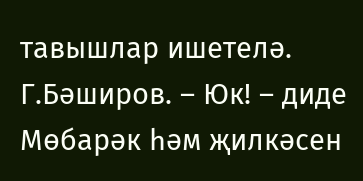тавышлар ишетелә. Г.Бәширов. – Юк! – диде Мөбарəк һəм җилкəсен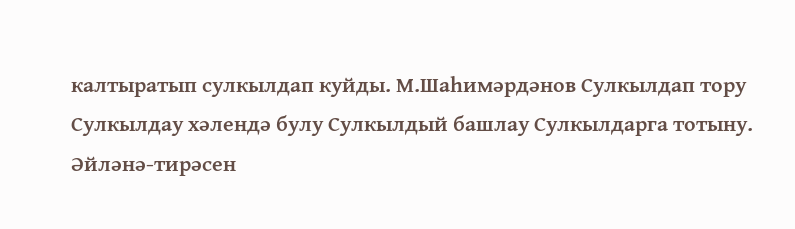калтыратып сулкылдап куйды. М.Шаһимәрдәнов Сулкылдап тору Сулкылдау хәлендә булу Сулкылдый башлау Сулкылдарга тотыну. Әйләнә-тирәсен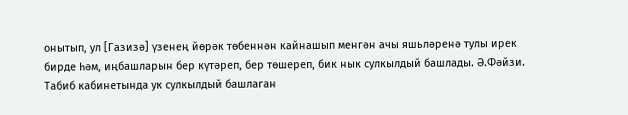онытып, ул [Газизә] үзенең йөрәк төбеннән кайнашып менгән ачы яшьләренә тулы ирек бирде һәм, иңбашларын бер күтәреп, бер төшереп, бик нык сулкылдый башлады. Ә.Фәйзи. Табиб кабинетында ук сулкылдый башлаган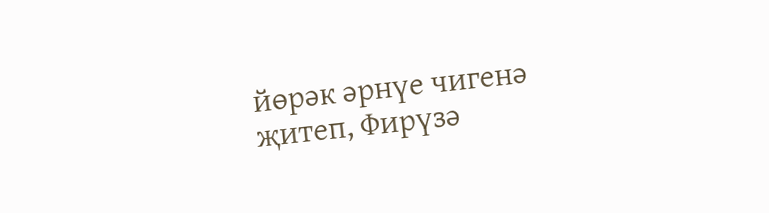йөрәк әрнүе чигенә җитеп, Фирүзә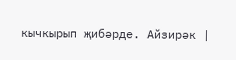кычкырып җибәрде. Айзирәк |